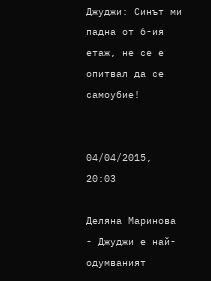Джуджи: Синът ми падна от 6-ия етаж, не се е опитвал да се самоубие!


04/04/2015, 20:03

Деляна Маринова - Джуджи е най-одумваният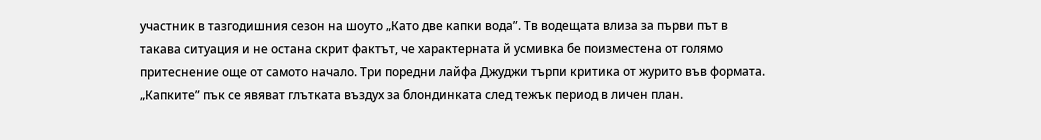участник в тазгодишния сезон на шоуто „Като две капки вода”. Тв водещата влиза за първи път в такава ситуация и не остана скрит фактът, че характерната й усмивка бе поизместена от голямо притеснение още от самото начало. Три поредни лайфа Джуджи търпи критика от журито във формата. „Капките” пък се явяват глътката въздух за блондинката след тежък период в личен план.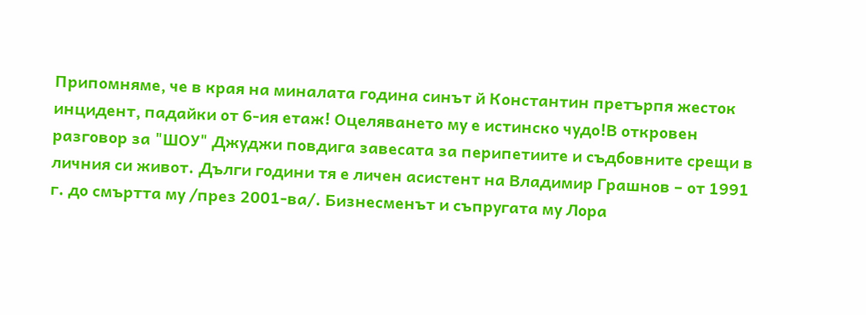Припомняме, че в края на миналата година синът й Константин претърпя жесток инцидент, падайки от 6-ия етаж! Оцеляването му е истинско чудо!В откровен разговор за "ШОУ" Джуджи повдига завесата за перипетиите и съдбовните срещи в личния си живот. Дълги години тя е личен асистент на Владимир Грашнов – от 1991 г. до смъртта му /през 2001-ва/. Бизнесменът и съпругата му Лора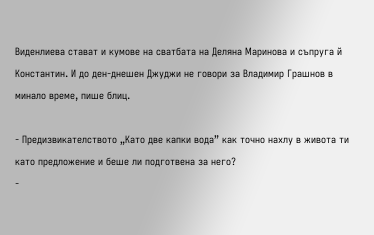Виденлиева стават и кумове на сватбата на Деляна Маринова и съпруга й Константин. И до ден-днешен Джуджи не говори за Владимир Грашнов в минало време, пише блиц.

- Предизвикателството „Като две капки вода” как точно нахлу в живота ти като предложение и беше ли подготвена за него?
-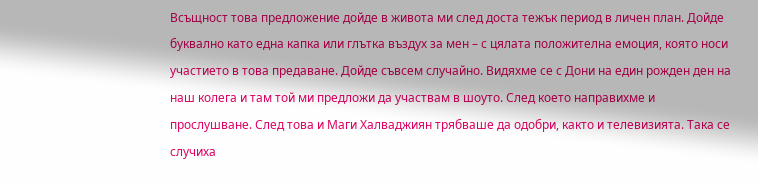Всъщност това предложение дойде в живота ми след доста тежък период в личен план. Дойде буквално като една капка или глътка въздух за мен – с цялата положителна емоция, която носи участието в това предаване. Дойде съвсем случайно. Видяхме се с Дони на един рожден ден на наш колега и там той ми предложи да участвам в шоуто. След което направихме и прослушване. След това и Маги Халваджиян трябваше да одобри, както и телевизията. Така се случиха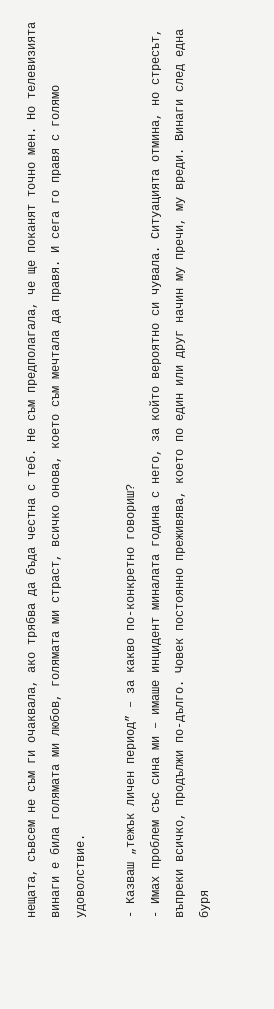нещата, съвсем не съм ги очаквала, ако трябва да бъда честна с теб. Не съм предполагала, че ще поканят точно мен. Но телевизията винаги е била голямата ми любов, голямата ми страст, всичко онова, което съм мечтала да правя. И сега го правя с голямо удоволствие.

- Казваш „тежък личен период” – за какво по-конкретно говориш?
- Имах проблем със сина ми – имаше инцидент миналата година с него, за който вероятно си чувала. Ситуацията отмина, но стресът, въпреки всичко, продължи по-дълго. Човек постоянно преживява, което по един или друг начин му пречи, му вреди. Винаги след една буря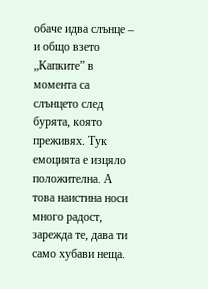обаче идва слънце – и общо взето „Капките” в момента са слънцето след бурята, която преживях. Тук емоцията е изцяло положителна. А това наистина носи много радост, зарежда те, дава ти само хубави неща.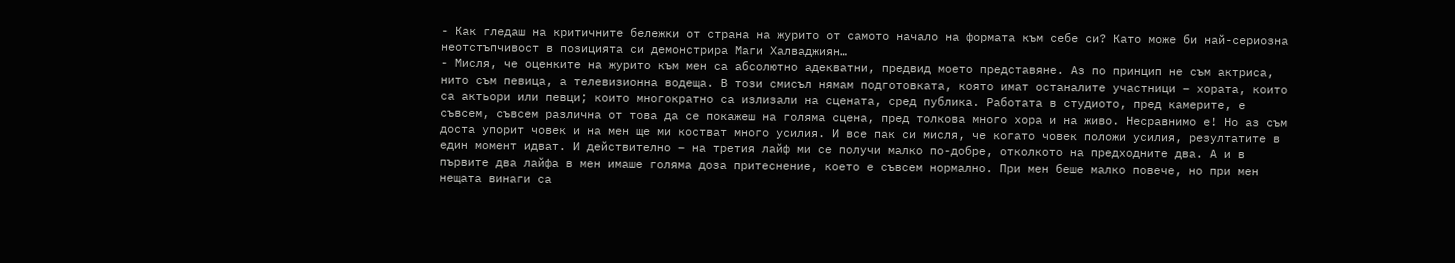- Как гледаш на критичните бележки от страна на журито от самото начало на формата към себе си? Като може би най-сериозна неотстъпчивост в позицията си демонстрира Маги Халваджиян…
- Мисля, че оценките на журито към мен са абсолютно адекватни, предвид моето представяне. Аз по принцип не съм актриса, нито съм певица, а телевизионна водеща. В този смисъл нямам подготовката, която имат останалите участници – хората, които са актьори или певци; които многократно са излизали на сцената, сред публика. Работата в студиото, пред камерите, е съвсем, съвсем различна от това да се покажеш на голяма сцена, пред толкова много хора и на живо. Несравнимо е! Но аз съм доста упорит човек и на мен ще ми костват много усилия. И все пак си мисля, че когато човек положи усилия, резултатите в един момент идват. И действително – на третия лайф ми се получи малко по-добре, отколкото на предходните два. А и в първите два лайфа в мен имаше голяма доза притеснение, което е съвсем нормално. При мен беше малко повече, но при мен нещата винаги са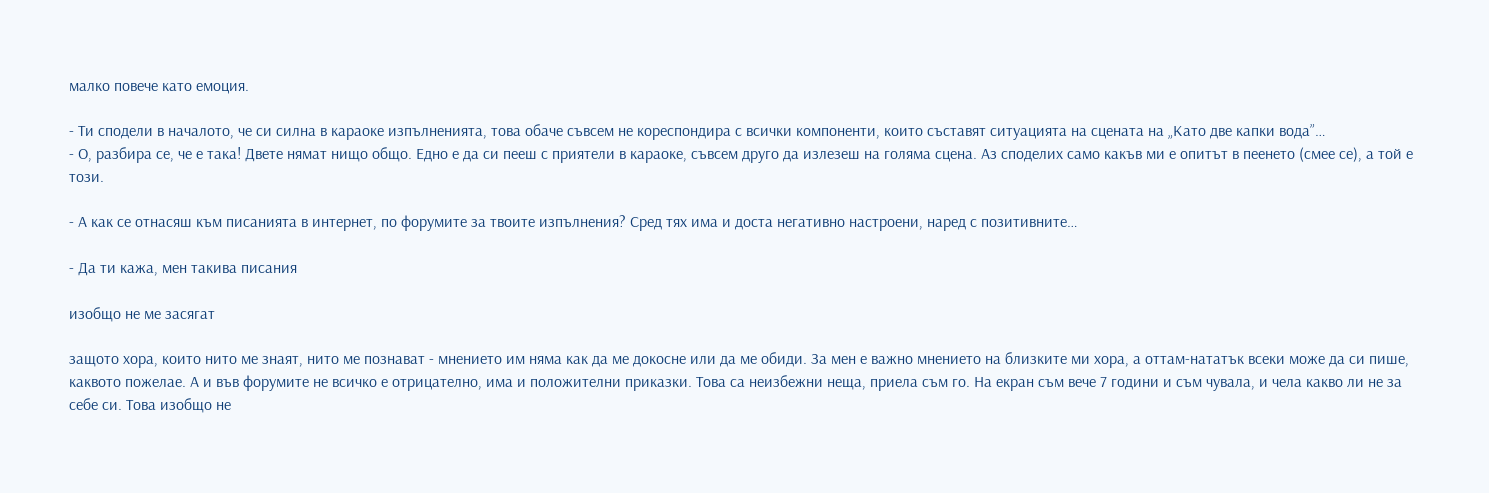малко повече като емоция.

- Ти сподели в началото, че си силна в караоке изпълненията, това обаче съвсем не кореспондира с всички компоненти, които съставят ситуацията на сцената на „Като две капки вода”…
- О, разбира се, че е така! Двете нямат нищо общо. Едно е да си пееш с приятели в караоке, съвсем друго да излезеш на голяма сцена. Аз споделих само какъв ми е опитът в пеенето (смее се), а той е този.

- А как се отнасяш към писанията в интернет, по форумите за твоите изпълнения? Сред тях има и доста негативно настроени, наред с позитивните…

- Да ти кажа, мен такива писания

изобщо не ме засягат

защото хора, които нито ме знаят, нито ме познават - мнението им няма как да ме докосне или да ме обиди. За мен е важно мнението на близките ми хора, а оттам-нататък всеки може да си пише, каквото пожелае. А и във форумите не всичко е отрицателно, има и положителни приказки. Това са неизбежни неща, приела съм го. На екран съм вече 7 години и съм чувала, и чела какво ли не за себе си. Това изобщо не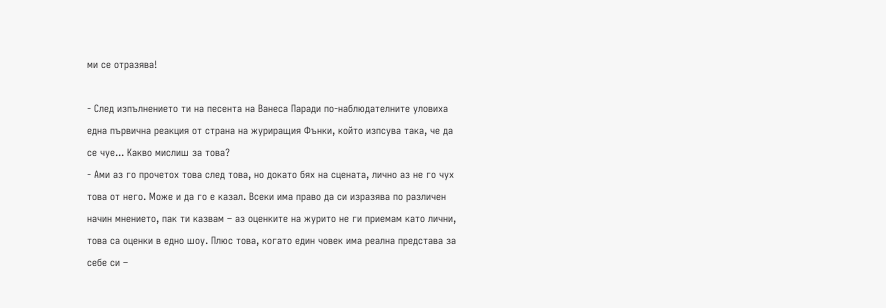ми се отразява!

- След изпълнението ти на песента на Ванеса Паради по-наблюдателните уловиха една първична реакция от страна на журиращия Фънки, който изпсува така, че да се чуе... Какво мислиш за това?
- Ами аз го прочетох това след това, но докато бях на сцената, лично аз не го чух това от него. Може и да го е казал. Всеки има право да си изразява по различен начин мнението, пак ти казвам – аз оценките на журито не ги приемам като лични, това са оценки в едно шоу. Плюс това, когато един човек има реална представа за себе си –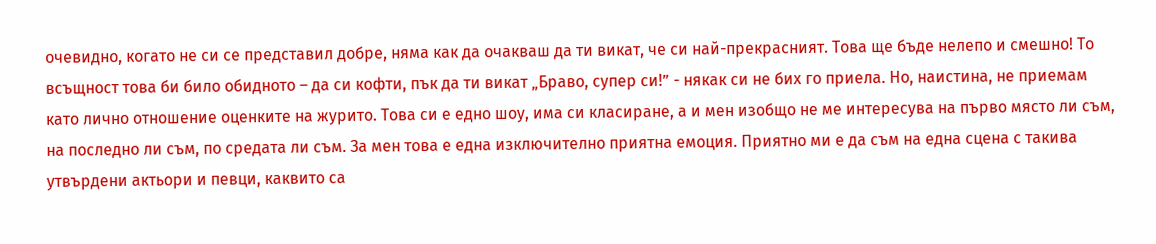очевидно, когато не си се представил добре, няма как да очакваш да ти викат, че си най-прекрасният. Това ще бъде нелепо и смешно! То всъщност това би било обидното – да си кофти, пък да ти викат „Браво, супер си!” - някак си не бих го приела. Но, наистина, не приемам като лично отношение оценките на журито. Това си е едно шоу, има си класиране, а и мен изобщо не ме интересува на първо място ли съм, на последно ли съм, по средата ли съм. За мен това е една изключително приятна емоция. Приятно ми е да съм на една сцена с такива утвърдени актьори и певци, каквито са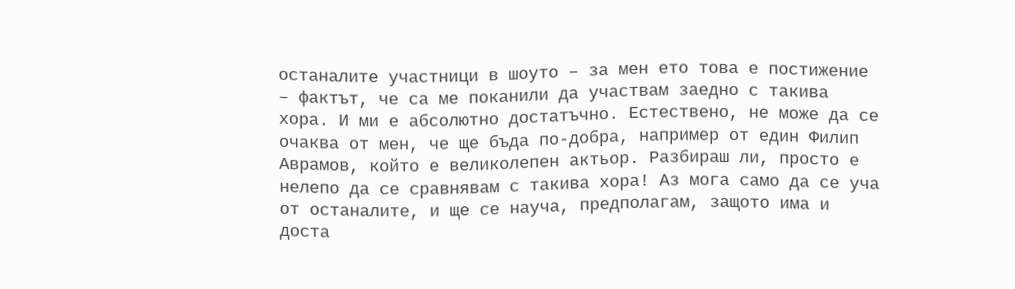останалите участници в шоуто – за мен ето това е постижение – фактът, че са ме поканили да участвам заедно с такива хора. И ми е абсолютно достатъчно. Естествено, не може да се очаква от мен, че ще бъда по-добра, например от един Филип Аврамов, който е великолепен актьор. Разбираш ли, просто е нелепо да се сравнявам с такива хора! Аз мога само да се уча от останалите, и ще се науча, предполагам, защото има и доста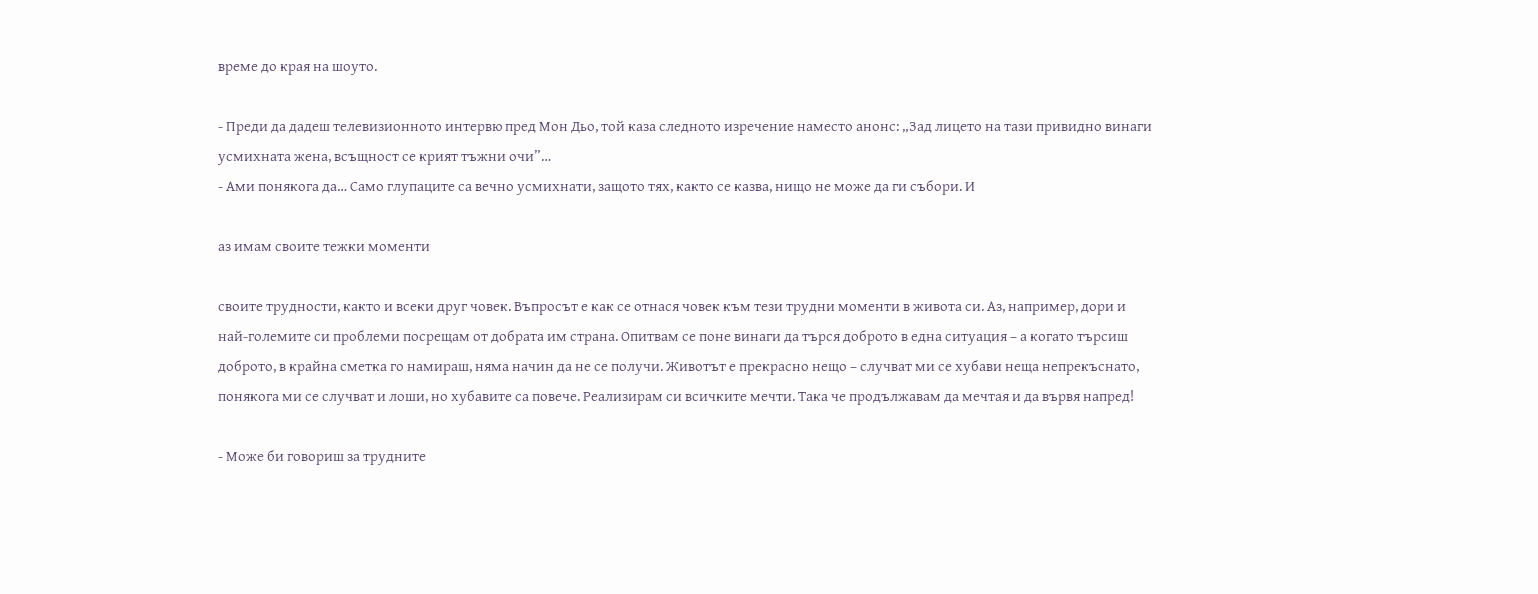време до края на шоуто.

- Преди да дадеш телевизионното интервю пред Мон Дьо, той каза следното изречение наместо анонс: „Зад лицето на тази привидно винаги усмихната жена, всъщност се крият тъжни очи”…
- Ами понякога да… Само глупаците са вечно усмихнати, защото тях, както се казва, нищо не може да ги събори. И

аз имам своите тежки моменти

своите трудности, както и всеки друг човек. Въпросът е как се отнася човек към тези трудни моменти в живота си. Аз, например, дори и най-големите си проблеми посрещам от добрата им страна. Опитвам се поне винаги да търся доброто в една ситуация – а когато търсиш доброто, в крайна сметка го намираш, няма начин да не се получи. Животът е прекрасно нещо – случват ми се хубави неща непрекъснато, понякога ми се случват и лоши, но хубавите са повече. Реализирам си всичките мечти. Така че продължавам да мечтая и да вървя напред!

- Може би говориш за трудните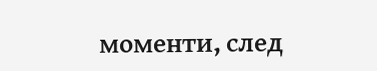моменти, след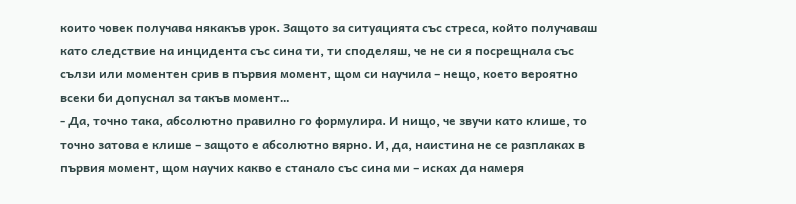които човек получава някакъв урок. Защото за ситуацията със стреса, който получаваш като следствие на инцидента със сина ти, ти споделяш, че не си я посрещнала със сълзи или моментен срив в първия момент, щом си научила – нещо, което вероятно всеки би допуснал за такъв момент…
- Да, точно така, абсолютно правилно го формулира. И нищо, че звучи като клише, то точно затова е клише – защото е абсолютно вярно. И, да, наистина не се разплаках в първия момент, щом научих какво е станало със сина ми – исках да намеря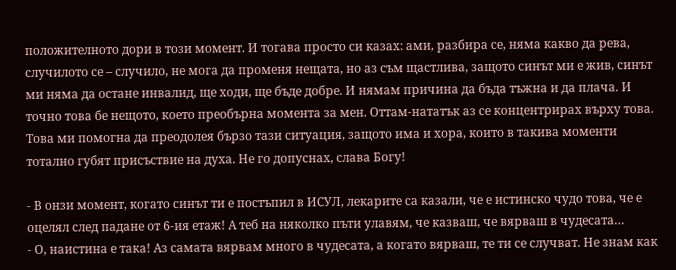положителното дори в този момент. И тогава просто си казах: ами, разбира се, няма какво да рева, случилото се – случило, не мога да променя нещата, но аз съм щастлива, защото синът ми е жив, синът ми няма да остане инвалид, ще ходи, ще бъде добре. И нямам причина да бъда тъжна и да плача. И точно това бе нещото, което преобърна момента за мен. Оттам-нататък аз се концентрирах върху това. Това ми помогна да преодолея бързо тази ситуация, защото има и хора, които в такива моменти тотално губят присъствие на духа. Не го допуснах, слава Богу!

- В онзи момент, когато синът ти е постъпил в ИСУЛ, лекарите са казали, че е истинско чудо това, че е оцелял след падане от 6-ия етаж! А теб на няколко пъти улавям, че казваш, че вярваш в чудесата…
- О, наистина е така! Аз самата вярвам много в чудесата, а когато вярваш, те ти се случват. Не знам как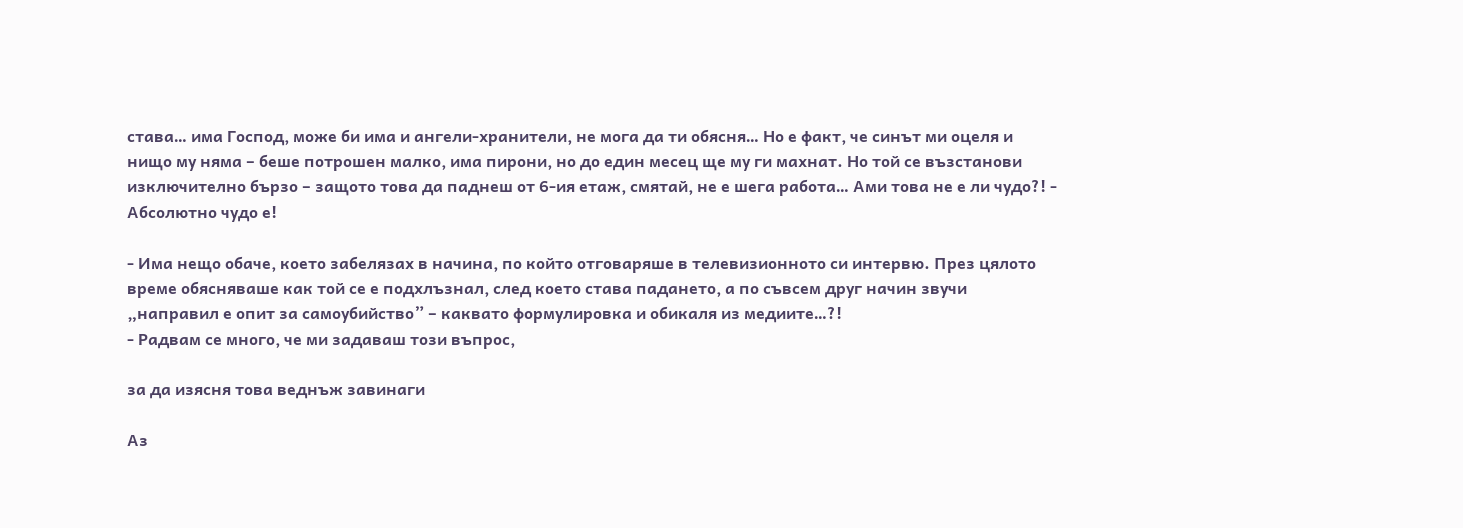става… има Господ, може би има и ангели-хранители, не мога да ти обясня… Но е факт, че синът ми оцеля и нищо му няма – беше потрошен малко, има пирони, но до един месец ще му ги махнат. Но той се възстанови изключително бързо – защото това да паднеш от 6-ия етаж, смятай, не е шега работа… Ами това не е ли чудо?! - Абсолютно чудо е!

- Има нещо обаче, което забелязах в начина, по който отговаряше в телевизионното си интервю. През цялото време обясняваше как той се е подхлъзнал, след което става падането, а по съвсем друг начин звучи „направил е опит за самоубийство” – каквато формулировка и обикаля из медиите…?!
- Радвам се много, че ми задаваш този въпрос,

за да изясня това веднъж завинаги

Аз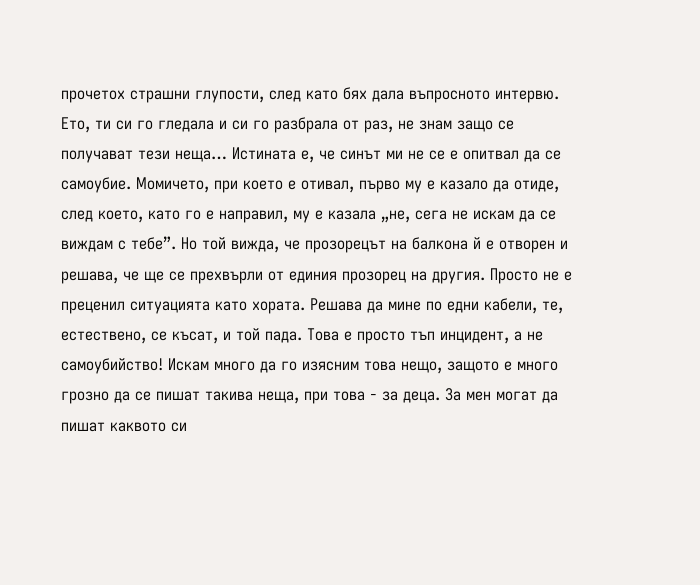прочетох страшни глупости, след като бях дала въпросното интервю. Ето, ти си го гледала и си го разбрала от раз, не знам защо се получават тези неща… Истината е, че синът ми не се е опитвал да се самоубие. Момичето, при което е отивал, първо му е казало да отиде, след което, като го е направил, му е казала „не, сега не искам да се виждам с тебе”. Но той вижда, че прозорецът на балкона й е отворен и решава, че ще се прехвърли от единия прозорец на другия. Просто не е преценил ситуацията като хората. Решава да мине по едни кабели, те, естествено, се късат, и той пада. Това е просто тъп инцидент, а не самоубийство! Искам много да го изясним това нещо, защото е много грозно да се пишат такива неща, при това - за деца. За мен могат да пишат каквото си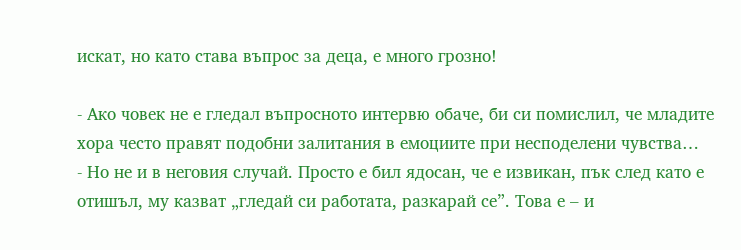искат, но като става въпрос за деца, е много грозно!

- Ако човек не е гледал въпросното интервю обаче, би си помислил, че младите хора често правят подобни залитания в емоциите при несподелени чувства…
- Но не и в неговия случай. Просто е бил ядосан, че е извикан, пък след като е отишъл, му казват „гледай си работата, разкарай се”. Това е – и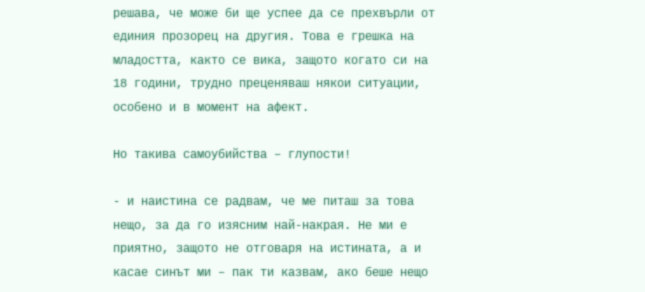решава, че може би ще успее да се прехвърли от единия прозорец на другия. Това е грешка на младостта, както се вика, защото когато си на 18 години, трудно преценяваш някои ситуации, особено и в момент на афект.

Но такива самоубийства – глупости!

- и наистина се радвам, че ме питаш за това нещо, за да го изясним най-накрая. Не ми е приятно, защото не отговаря на истината, а и касае синът ми – пак ти казвам, ако беше нещо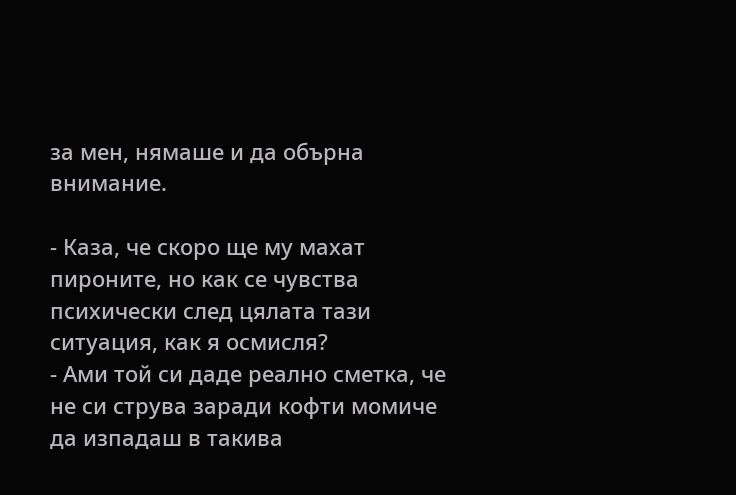за мен, нямаше и да обърна внимание.

- Каза, че скоро ще му махат пироните, но как се чувства психически след цялата тази ситуация, как я осмисля?
- Ами той си даде реално сметка, че не си струва заради кофти момиче да изпадаш в такива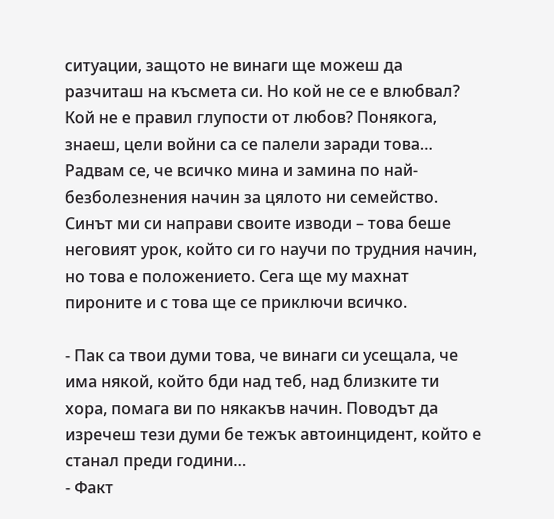ситуации, защото не винаги ще можеш да разчиташ на късмета си. Но кой не се е влюбвал? Кой не е правил глупости от любов? Понякога, знаеш, цели войни са се палели заради това… Радвам се, че всичко мина и замина по най-безболезнения начин за цялото ни семейство. Синът ми си направи своите изводи – това беше неговият урок, който си го научи по трудния начин, но това е положението. Сега ще му махнат пироните и с това ще се приключи всичко.

- Пак са твои думи това, че винаги си усещала, че има някой, който бди над теб, над близките ти хора, помага ви по някакъв начин. Поводът да изречеш тези думи бе тежък автоинцидент, който е станал преди години…
- Факт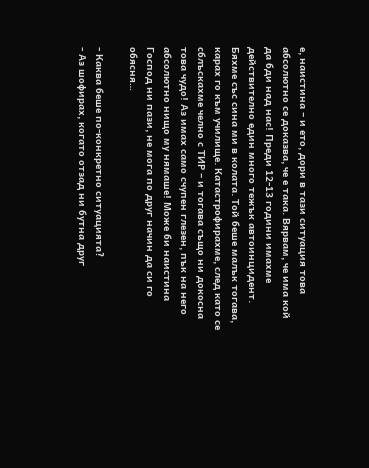е, наистина – и ето, дори в тази ситуация това абсолютно се доказва, че е така. Вярвам, че има кой да бди над нас! Преди 12-13 години имахме действително един много тежък автоинцидент. Бяхме със сина ми в колата. Той беше малък тогава, карах го към училище. Катастрофирахме, след като се сблъскахме челно с ТИР – и тогава също ни докосна това чудо! Аз имах само счупен глезен, пък на него абсолютно нищо му нямаше! Може би наистина Господ ни пази, не мога по друг начин да си го обясня…

- Каква беше по-конкретно ситуацията?
- Аз шофирах, когато отзад ни бутна друг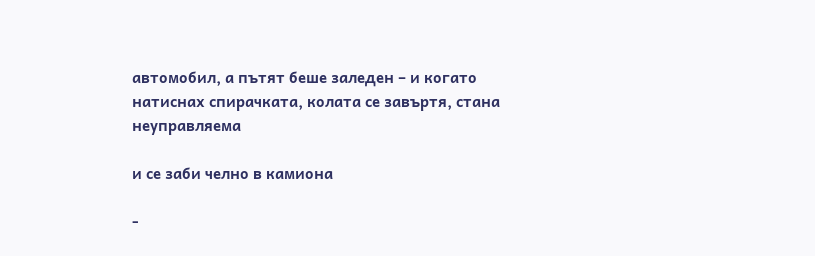автомобил, а пътят беше заледен – и когато натиснах спирачката, колата се завъртя, стана неуправляема

и се заби челно в камиона

-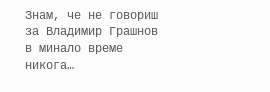Знам, че не говориш за Владимир Грашнов в минало време никога…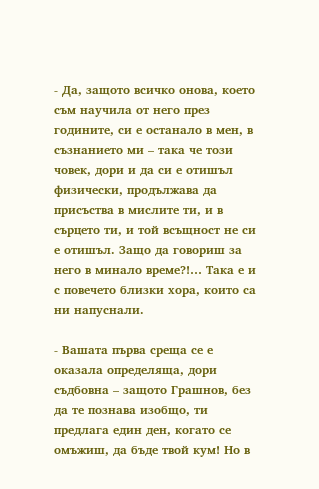- Да, защото всичко онова, което съм научила от него през годините, си е останало в мен, в съзнанието ми – така че този човек, дори и да си е отишъл физически, продължава да присъства в мислите ти, и в сърцето ти, и той всъщност не си е отишъл. Защо да говориш за него в минало време?!… Така е и с повечето близки хора, които са ни напуснали.

- Вашата първа среща се е оказала определяща, дори съдбовна – защото Грашнов, без да те познава изобщо, ти предлага един ден, когато се омъжиш, да бъде твой кум! Но в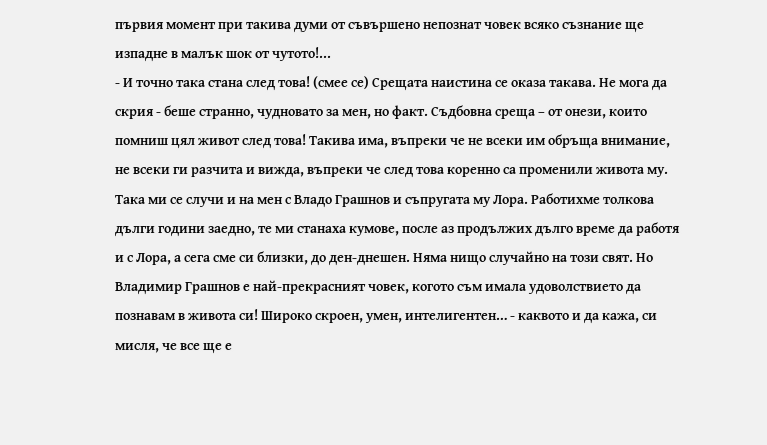първия момент при такива думи от съвършено непознат човек всяко съзнание ще изпадне в малък шок от чутото!...
- И точно така стана след това! (смее се) Срещата наистина се оказа такава. Не мога да скрия - беше странно, чудновато за мен, но факт. Съдбовна среща – от онези, които помниш цял живот след това! Такива има, въпреки че не всеки им обръща внимание, не всеки ги разчита и вижда, въпреки че след това коренно са променили живота му. Така ми се случи и на мен с Владо Грашнов и съпругата му Лора. Работихме толкова дълги години заедно, те ми станаха кумове, после аз продължих дълго време да работя и с Лора, а сега сме си близки, до ден-днешен. Няма нищо случайно на този свят. Но Владимир Грашнов е най-прекрасният човек, когото съм имала удоволствието да познавам в живота си! Широко скроен, умен, интелигентен… - каквото и да кажа, си мисля, че все ще е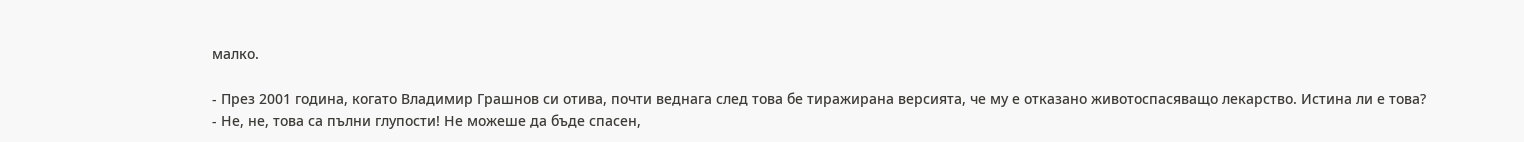малко.

- През 2001 година, когато Владимир Грашнов си отива, почти веднага след това бе тиражирана версията, че му е отказано животоспасяващо лекарство. Истина ли е това?
- Не, не, това са пълни глупости! Не можеше да бъде спасен,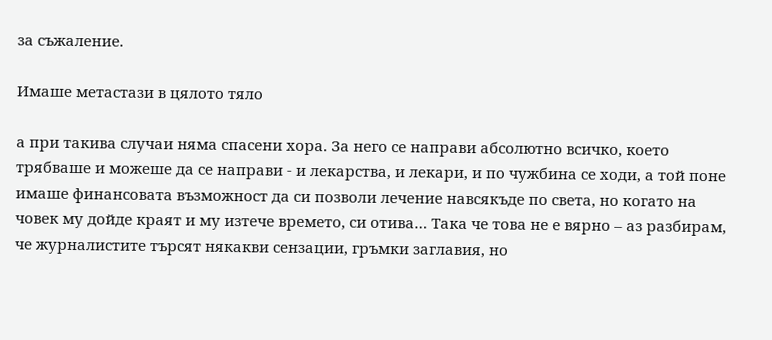за съжаление.

Имаше метастази в цялото тяло

а при такива случаи няма спасени хора. За него се направи абсолютно всичко, което трябваше и можеше да се направи - и лекарства, и лекари, и по чужбина се ходи, а той поне имаше финансовата възможност да си позволи лечение навсякъде по света, но когато на човек му дойде краят и му изтече времето, си отива… Така че това не е вярно – аз разбирам, че журналистите търсят някакви сензации, гръмки заглавия, но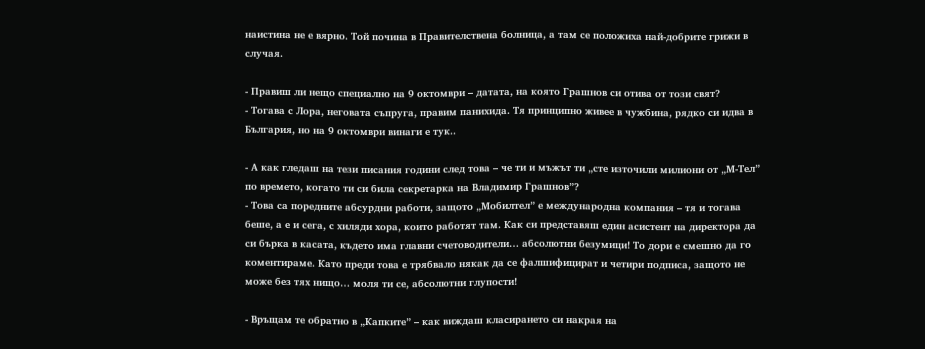наистина не е вярно. Той почина в Правителствена болница, а там се положиха най-добрите грижи в случая.

- Правиш ли нещо специално на 9 октомври – датата, на която Грашнов си отива от този свят?
- Тогава с Лора, неговата съпруга, правим панихида. Тя принципно живее в чужбина, рядко си идва в България, но на 9 октомври винаги е тук..

- А как гледаш на тези писания години след това – че ти и мъжът ти „сте източили милиони от „М-Тел” по времето, когато ти си била секретарка на Владимир Грашнов”?
- Това са поредните абсурдни работи, защото „Мобилтел” е международна компания – тя и тогава беше, а е и сега, с хиляди хора, които работят там. Как си представяш един асистент на директора да си бърка в касата, където има главни счетоводители… абсолютни безумици! То дори е смешно да го коментираме. Като преди това е трябвало някак да се фалшифицират и четири подписа, защото не може без тях нищо… моля ти се, абсолютни глупости!

- Връщам те обратно в „Капките” – как виждаш класирането си накрая на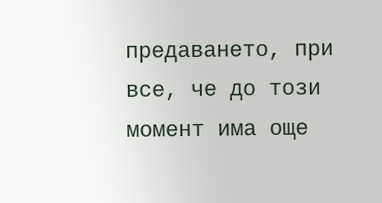предаването, при все, че до този момент има още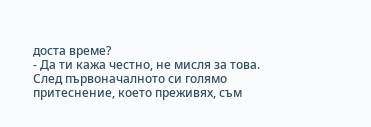доста време?
- Да ти кажа честно, не мисля за това. След първоначалното си голямо притеснение, което преживях, съм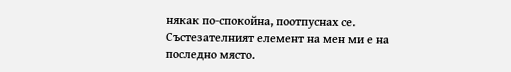някак по-спокойна, поотпуснах се. Състезателният елемент на мен ми е на последно място.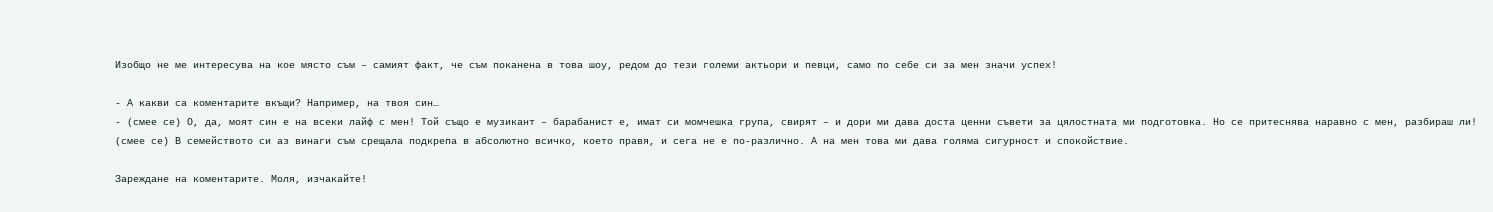Изобщо не ме интересува на кое място съм – самият факт, че съм поканена в това шоу, редом до тези големи актьори и певци, само по себе си за мен значи успех!

- А какви са коментарите вкъщи? Например, на твоя син…
- (смее се) О, да, моят син е на всеки лайф с мен! Той също е музикант – барабанист е, имат си момчешка група, свирят – и дори ми дава доста ценни съвети за цялостната ми подготовка. Но се притеснява наравно с мен, разбираш ли! (смее се) В семейството си аз винаги съм срещала подкрепа в абсолютно всичко, което правя, и сега не е по-различно. А на мен това ми дава голяма сигурност и спокойствие.

Зареждане на коментарите. Моля, изчакайте!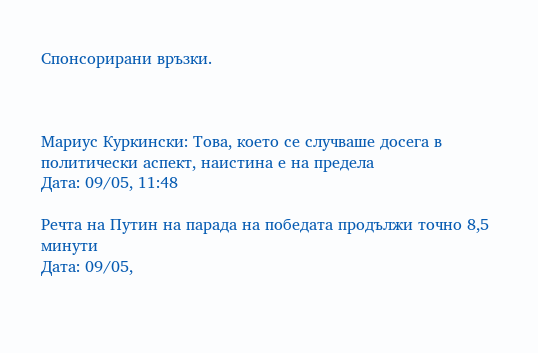Спонсорирани връзки.



Мариус Куркински: Това, което се случваше досега в политически аспект, наистина е на предела
Дата: 09/05, 11:48

Речта на Путин на парада на победата продължи точно 8,5 минути
Дата: 09/05,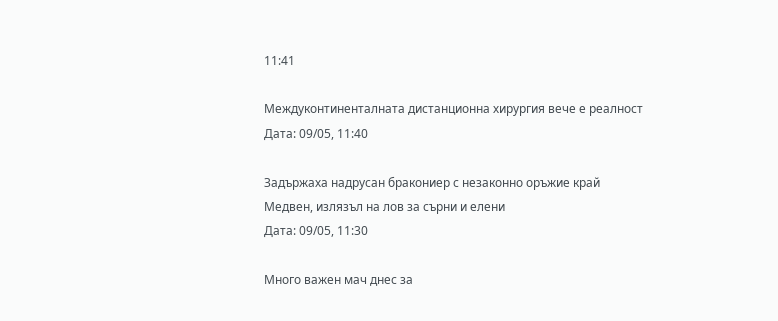11:41

Междуконтиненталната дистанционна хирургия вече е реалност
Дата: 09/05, 11:40

Задържаха надрусан бракониер с незаконно оръжие край Медвен, излязъл на лов за сърни и елени
Дата: 09/05, 11:30

Много важен мач днес за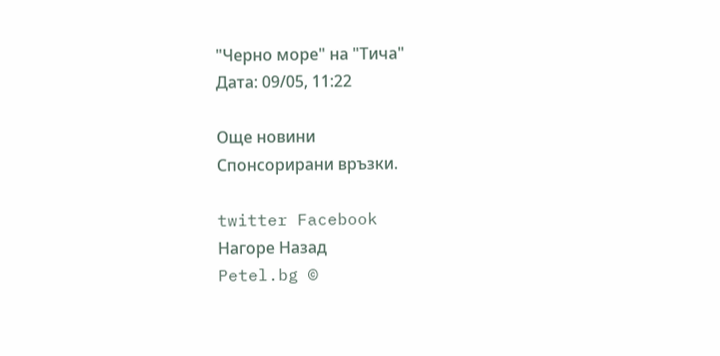"Черно море" на "Тича"
Дата: 09/05, 11:22

Още новини
Спонсорирани връзки.

twitter Facebook
Нагоре Назад
Petel.bg ©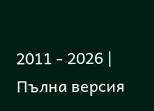2011 - 2026 | Пълна версия